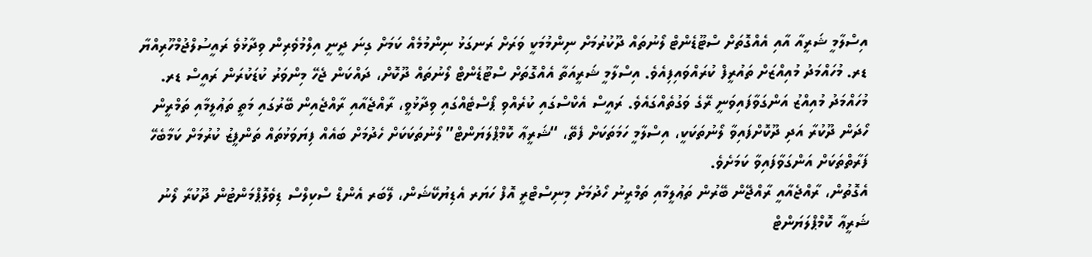އިސްލާމީ ޝަރީއާ އާއި އެއްގޮތަށް ސްޓޫޑެންޓް ލޯނުތައް ދޫކުރުމަށް ނިންމުމަކީ ވަރަށް ރަނގަޅު ނިންމުމެއް ކަމަށް ގިނަ ދީނީ އިލްމުވެރިން ވިދާޅުވެ ރައީސުލްޖުމްހޫރިއްޔާ ޑރ. މުހައްމަދު މުއިއްޒަށް ތައުރީފް ކުރައްވައިފިއެވެ. އިސްލާމީ ޝަރީއަތާ އެއްގޮތަށް ސްޓޫޑެންޓް ލޯނުތައް ދޫކޮށް، ދައްކަން ޖެހޭ މިންވަރު ކުޑަކުރަން ރައީސް ޑރ. މުހައްމަދު މުއިއްޒު އަންގަވާފައިވަނީ ރޭގެ ވަގުތެއްގައެވެ. ރައީސް އެކްސްގައި ކުރެއްވި ޕޯސްޓެއްގައި ވިދާޅުވީ، ރާއްޖެއާއި ރާއްޖެއިން ބޭރުގައި މަތީ ތަޢުލީމާއި ތަމްރީން ހޯދަން ދޫކުރާ އަދި ދޫކޮށްފައިވާ ލޯނުތަކަކީ، އިސްލާމީ ހަމަތަކަށް ފެތޭ، “ޝަރީޢާ ކޮމްޕްލަޔަންޓް” ލޯނުތަކަކަށް ހެދުމަށް ބައެއް ފިޔަވަޅުތައް ތަންފީޒު ކުރުމަށް ކަމާބެހޭ ފަރާތްތަކަށް އަންގަވާފައިވާ ކަމަށެވެ.
އެގޮތުން، ރާއްޖެއާއީ ރާއްޖޭން ބޭރުން ތަޢުލީމާއި ތަމްރީނު ހޯދުމަށް މިނިސްޓްރީ އޮފް ހަޔަރ އެޑިޔުކޭޝަން، ލޭބަރ އެންޑް ސްކިލްސް ޑިވެލޮޕްމަންޓުން ދޫކުރާ ލޯނު ޝަރީޢާ ކޮމްޕްލަޔަންޓް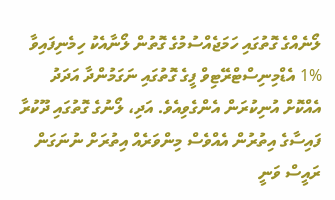ލޯނެއްގެ ގޮތުގައި ހަމަޖެއްސުމުގެ ގޮތުން ލޯނާއެކު ހިމެނިފައިވާ %1 އެޑްމިނިސްޓްރޭޓިވް ފީގެ ގޮތުގައި ނަގަމުންދާ އަދަދު އެއްކޮށް އުނިކުރަން އެންގެވިއެވެ. އަދި، ލޯނުގެ ގޮތުގައި ދޫކުރާ ފައިސާގެ އިތުރުން އެއްވެސް މިންވަރެއް އިތުރަށް ނުނަގަން ރައީސް ވަނީ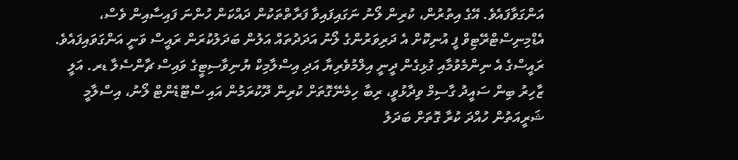އަންގަވާފައެވެ. އޭގެ އިތުރުން، ކުރިން ލޯނު ނަގައިފައިވާ ފަރާތްތަކުން ދައްކަން ހުންނަ ފައިސާއިން ވެސް، އެޑްމިނިސްޓްރޭޓިވް ފީ އުނިކޮށް އެ ދަރިވަރުންގެ ލޯނު އަދަދުތައް އަލުން ބަދަލުކުރަން ރައީސް ވަނީ އަންގަވައިފައެވެ.
ރައީސްގެ އެ ނިންމެވުމާއި ގުޅިގެން ދީނީ އިލްމުވެރިޔާ އަދި އިސްލާމިކް ޔުނިވާސިޓީގެ ވައިސް ޗާންސެލާ ޑރ. އަލީ ޒާހިރު ބިން ސައީދު ގާސިމް ވިދާޅުވީ، ރިބާ ހިމެނޭގޮތަށް ކުރިން ދޫކުރަމުން އައި ސްޓޫޑެންޓް ލޯނު، އިސްލާމީ ޝަރީއަތުން ހުއްދަ ކުރާ ގޮތަށް ބަދަލު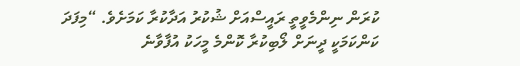ކުރަން ނިންމެވީތީ ރައީސްއަށް ޝުކުރު އަދާކުރާ ކަމަށެވެ. “މިފަދަ ކަންކަމަކީ ދީނަށް ލޯބިކުރާ ކޮންމެ މީހަކު އުފާވާނެ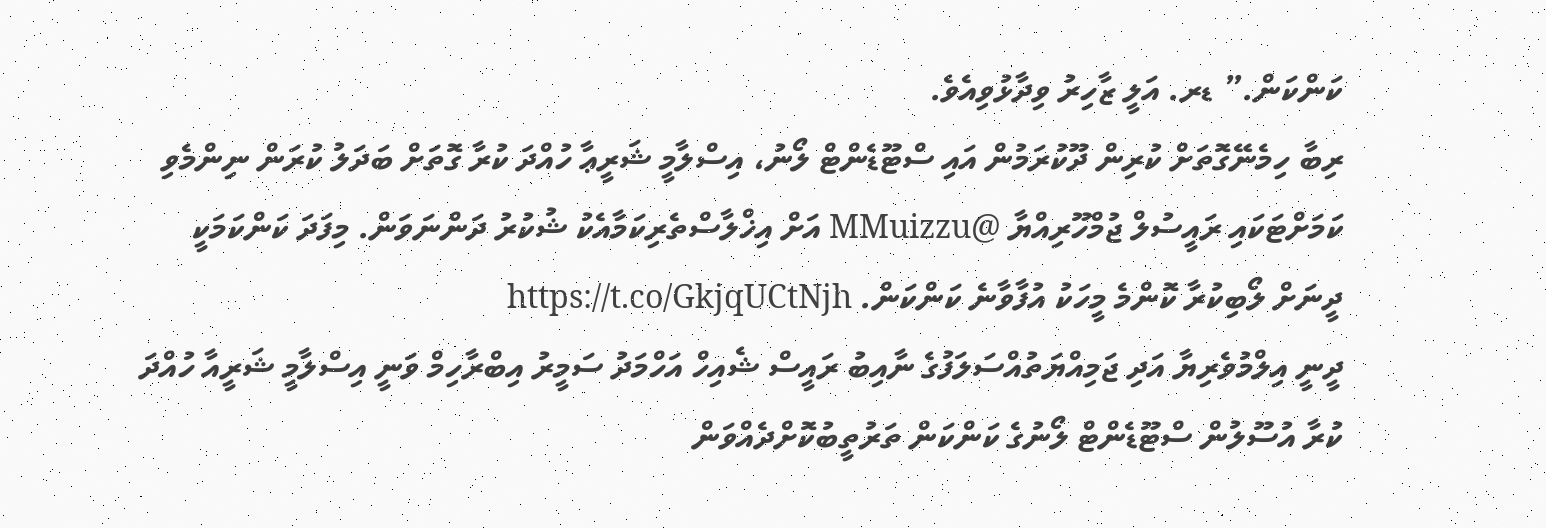ކަންކަން.” ޑރ. އަލީ ޒާހިރު ވިދާޅުވިއެވެ.
ރިބާ ހިމެނޭގޮތަށް ކުރިން ދޫކުރަމުން އައި ސްޓޫޑެންޓް ލޯނު، އިސްލާމީ ޝަރީޢާ ހުއްދަ ކުރާ ގޮތަށް ބަދަލު ކުރަން ނިންމެވި ކަމަށްޓަކައި ރައީސުލް ޖުމްހޫރިއްޔާ @MMuizzu އަށް އިޚްލާސްތެރިކަމާއެކު ޝުކުރު ދަންނަވަން. މިފަދަ ކަންކަމަކީ ދީނަށް ލޯބިކުރާ ކޮންމެ މީހަކު އުފާވާނެ ކަންކަން. https://t.co/GkjqUCtNjh
ދީނީ އިލްމުވެރިޔާ އަދި ޖަމިއްޔަތުއްސަލަފުގެ ނާއިބު ރައީސް ޝެއިހް އަހްމަދު ސަމީރު އިބްރާހިމް ވަނީ އިސްލާމީ ޝަރީއާ ހުއްދަ ކުރާ އުސޫލުން ސްޓޫޑެންޓް ލޯނުގެ ކަންކަން ތަރުތީބުކޮށްދެއްވަން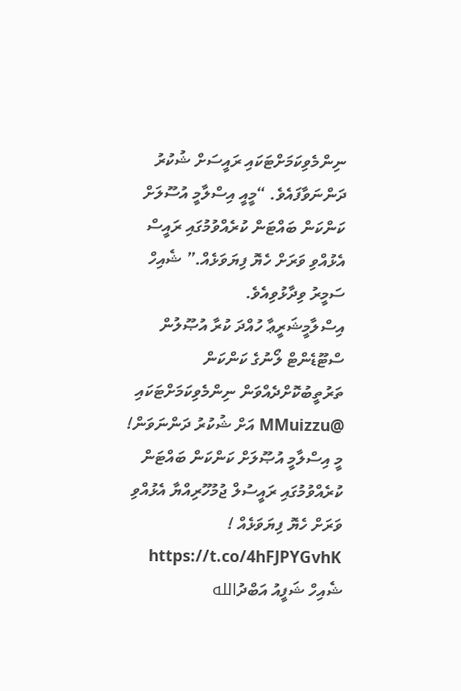ނިންމެވިކަމަށްޓަކައި ރައީސަށް ޝުކުރު ދަންނަވާފައެވެ. “މީއީ އިސްލާމީ އުސޫލަށް ކަންކަން ބައްޓަން ކުރެއްވުމުގައި ރައީސް އެޅުއްވި ވަރަށް ހެޔޮ ފިޔަވަޅެއް.” ޝެއިހް ސަމީރު ވިދާޅުވިއެވެ.
އިސްލާމީޝަރީޢާ ހުއްދަ ކުރާ އުޞޫލުން ސްޓޫޑެންޓް ލޯނުގެ ކަންކަން ތަރުތީބުކޮށްދެއްވަން ނިންމެވިކަމަށްޓަކައި @MMuizzu އަށް ޝުކުރު ދަންނަވަން! މީ އިސްލާމީ އުޞޫލަށް ކަންކަން ބައްޓަން ކުރެއްވުމުގައި ރައީސުލް ޖުމުހޫރިއްޔާ އެޅުއްވި ވަރަށް ހެޔޮ ފިޔަވަޅެއް ! https://t.co/4hFJPYGvhK
ޝެއިހް ޝަފީއު އަބްދުالله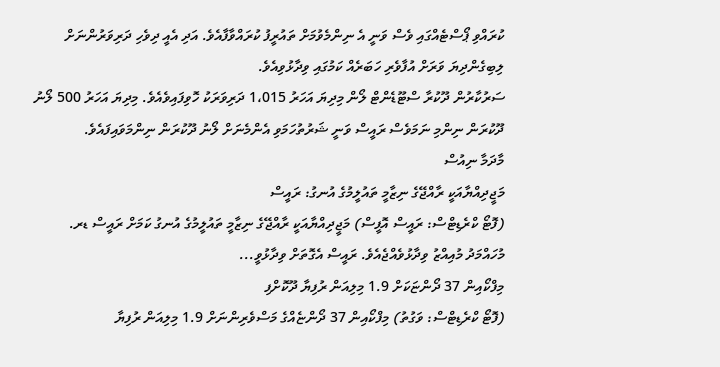ކުރައްވި ޕޯސްޓެއްގައި ވެސް ވަނީ އެ ނިންމެވުމަށް ތައުރީފު ކުރައްވާފާއެވެ. އަދި އެއީ ދިވެހި ދަރިވަރުންނަށް ލިބިގެންދިޔަ ވަރަށް އުފާވެރި ހަބަރެއް ކަމުގައި ވިދާޅުވިއެވެ.
ސަރުކާރުން ދޫކުރާ ސްޓޫޑެންޓް ލޯން މިދިޔަ އަހަރު 1،015 ދަރިވަރަކު ހޮވިފައިވެއެވެ. މިދިޔަ އަހަރު 500 ލޯނު ދޫކުރަން ނިންމި ނަމަވެސް ރައީސް ވަނީ ޝަރުތުހަމަވި އެންމެނަށް ލޯނު ދޫކުރަން ނިންމަވައިފައެވެ.
މާދަމާ ނިއުސް
މަޖީދިއްޔާއަކީ ރާއްޖޭގެ ނިޒާމީ ތައުލީމުގެ އުނގު: ރައީސް
(ފޮޓޯ ކްރެޑިޓްސް: ރައީސް އޮފީސް) މަޖީދިއްޔާއަކީ ރާއްޖޭގެ ނިޒާމީ ތައުލީމުގެ އުނގު ކަމަށް ރައީސް ޑރ. މުހައްމަދު މުއިއްޒު ވިދާޅުވެއްޖެއެވެ. ރައީސް އެގޮތަށް ވިދާޅުވީ...
މިފްކޯއިން 37 ދޯންޏަކަށް 1.9 މިލިއަން ރުފިޔާ ދޫކޮށްފި
(ފޮޓޯ ކްރެޑިޓްސް: ވަގުތު) މިފްކޯއިން 37 ދޯންޏެއްގެ މަސްވެރިންނަށް 1.9 މިލިއަން ރުފިޔާ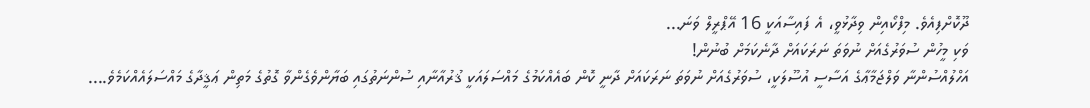ދޫކޮށްފިއެވެ. މިފްކޯއިން ވިދާޅުވީ، އެ ފައިސާއަކީ 16 އޭޕްރީލް ވަނަ...
ވަކި މީހުން ސުވަރުގެއަށް ނުވަތަ ނަރަކައަށް ދާނެކަމަށް ބުނުން!
އަހްލުއްސުންނާ ވަލްޖަމާޢާގެ އަސާސީ އުސޫލަކީ، ސުވަރުގެއަށް ނުވަތަ ނަރަކައަށް ދާނީ ކޮން ބައެއްކަމުގެ މައްސަލައަކީ ޤުރުއާނާއި ސުންނަތުގައި ބަޔާންވެގެންވާ ގޮތުގެ މަތިން ޢަޤީދާގެ މައްސަލައެއްކަމެވެ....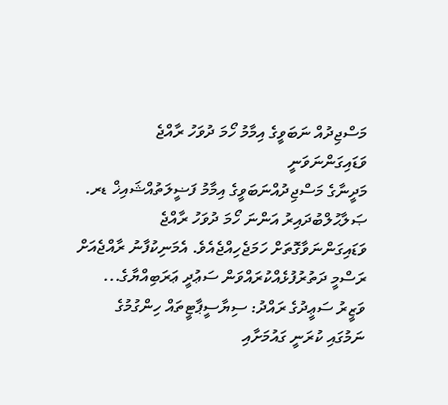މަސްޖިދުއް ނަބަވީގެ އިމާމު ހޯމަ ދުވަހު ރާއްޖެ ވަޑައިގަންނަވަނީ
މަދީނާގެ މަސްޖިދުއްނަބަވީގެ އިމާމު ފަޟީލަތުއްޝައިޚް ޑރ. ޞަލާޙުލްބުދައިރު އަންނަ ހޯމަ ދުވަހު ރާއްޖެ ވަޑައިގަންނަވާގޮތަށް ހަމަޖެހިއްޖެއެވެ. އެމަނިކުފާނު ރާއްޖެއަށް ރަސްމީ ދަތުރުފުޅެއްކުރައްވަން ސަޢުދީ ޢަރަބިއްޔާގެ...
ވަޒީރު ސަޢީދުގެ ރައްދު: ސިޔާސީޕާޓީތައް ހިންގުމުގެ ނަމުގައި ކުރަނީ ގައުމަށާއި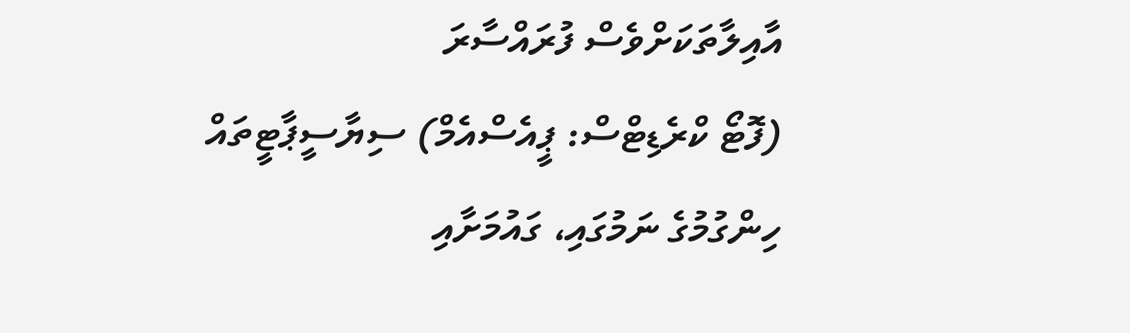އާއިލާތަކަށްވެސް ފުރައްސާރަ
(ފޮޓޯ ކްރެޑިޓްސް: ޕީއެސްއެމް) ސިޔާސީޕާޓީތައް ހިންގުމުގެ ނަމުގައި، ގައުމަށާއި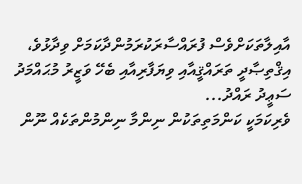އާއިލާތަކަށްވެސް ފުރައްސާރަކުރަމުންދާކަމަށް ވިދާޅުވެ، އިޤްތިޞާދީ ތަރައްޤީއާއި ވިޔަފާރިއާއި ބެހޭ ވަޒީރު މުޙައްމަދު ސަޢީދު ރައްދު...
ވެރިކަމަކީ ކަންމަތިތަކުން ނިންމާ ނިންމުންތަކެއް ނޫން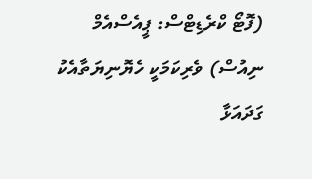(ފޮޓޯ ކްރެޑިޓްސް: ޕީއެސްއެމް ނިއުސް) ވެރިކަމަކީ ހެޔޮނިޔަތާއެކު ގަދައަޅާ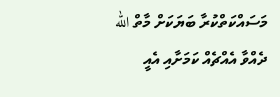މަސައްކަތްކުރާ ބަޔަކަށް މާތް الله ދެއްވާ އެއްޗެއް ކަމަށާއި އެއީ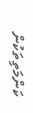ކަންމަތިތަކުން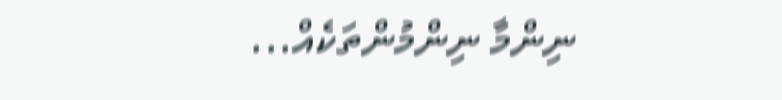ނިންމާ ނިންމުންތަކެއް...